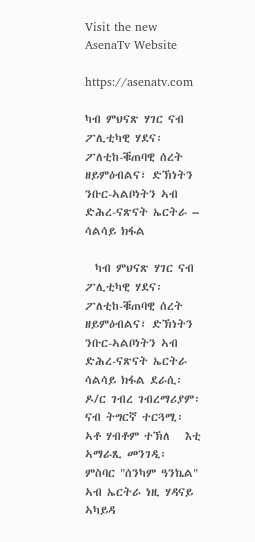Visit the new AsenaTv Website

https://asenatv.com

ካብ ምህናጽ ሃገር ናብ ፖሊቲካዊ ሃደና፡ ፖለቲከ-ቑጠባዊ ሰረት ዘይምዕብልና፣ ድኽነትን ንቡር-ኣልቦነትን ኣብ ድሕረ-ናጽናት ኤርትራ – ሳልሳይ ክፋል

  ካብ ምህናጽ ሃገር ናብ ፖሊቲካዊ ሃደና፡ ፖለቲከ-ቑጠባዊ ሰረት ዘይምዕብልና፣ ድኽነትን ንቡር-ኣልቦነትን ኣብ ድሕረ-ናጽናት ኤርትራ ሳልሳይ ክፋል ደራሲ፡ ዶ/ር ገብረ ገብረማሪያም፡ ናብ ትግርኛ ተርጓሚ፡ ኣቶ ሃብቶም ተኽለ   እቲ ኣማራጺ መንገዲ፡ ምስባር "ሰንካም ዓንኬል" ኣብ ኤርትራ ነዚ ሃዳናይ ኣካይዳ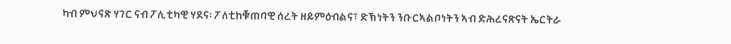ካብ ምህናጽ ሃገር ናብ ፖሊቲካዊ ሃደና፡ ፖለቲከቑጠባዊ ሰረት ዘይምዕብልና፣ ድኽነትን ንቡርኣልቦነትን ኣብ ድሕረናጽናት ኤርትራ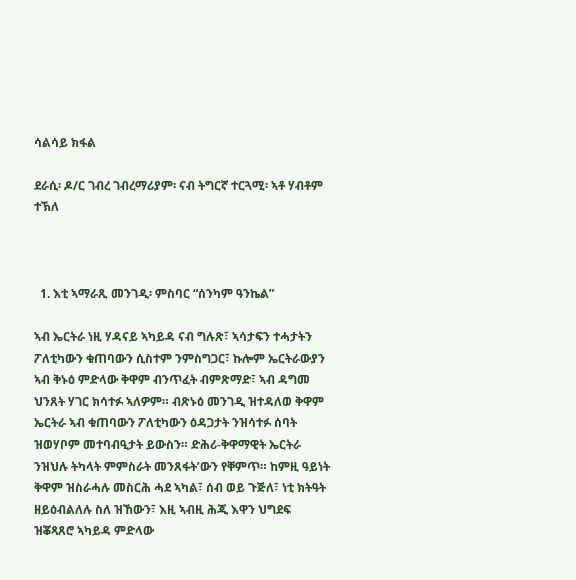ሳልሳይ ክፋል

ደራሲ፡ ዶ/ር ገብረ ገብረማሪያም፡ ናብ ትግርኛ ተርጓሚ፡ ኣቶ ሃብቶም ተኽለ



  1. እቲ ኣማራጺ መንገዲ፡ ምስባር “ሰንካም ዓንኬል”

ኣብ ኤርትራ ነዚ ሃዳናይ ኣካይዳ ናብ ግሉጽ፣ ኣሳታፍን ተሓታትን ፖለቲካውን ቁጠባውን ሲስተም ንምስግጋር፣ ኩሎም ኤርትራውያን ኣብ ቅኑዕ ምድላው ቅዋም ብንጥፈት ብምጽማድ፣ ኣብ ዳግመ ህንጸት ሃገር ክሳተፉ ኣለዎም። ብጽኑዕ መንገዲ ዝተዳለወ ቅዋም ኤርትራ ኣብ ቁጠባውን ፖለቲካውን ዕዳጋታት ንዝሳተፉ ሰባት ዝወሃቦም መተባብዒታት ይውስን። ድሕሪ-ቅዋማዊት ኤርትራ ንዝህሉ ትካላት ምምስራት መንጸፋት’ውን የቐምጥ። ከምዚ ዓይነት ቅዋም ዝስራሓሉ መስርሕ ሓደ ኣካል፣ ሰብ ወይ ጉጅለ፣ ነቲ ክትዓት ዘይዕብልለሉ ስለ ዝኸውን፣ እዚ ኣብዚ ሕጂ እዋን ህግደፍ ዝቖጻጸሮ ኣካይዳ ምድላው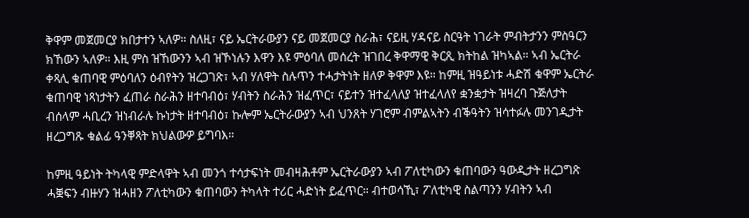ቅዋም መጀመርያ ክበታተን ኣለዎ። ስለዚ፣ ናይ ኤርትራውያን ናይ መጀመርያ ስራሕ፣ ናይዚ ሃዳናይ ስርዓት ነገራት ምብትታንን ምስዓርን ክኸውን ኣለዎ። እዚ ምስ ዝኸውንን ኣብ ዝኾነሉን እዋን እዩ ምዕባለ መሰረት ዝገበረ ቅዋማዊ ቅርጺ ክትከል ዝካኣል። ኣብ ኤርትራ ቀጻሊ ቁጠባዊ ምዕባለን ዕብየትን ዝረጋገጽ፣ ኣብ ሃለዋት ስሉጥን ተሓታትነት ዘለዎ ቅዋም እዩ። ከምዚ ዝዓይነቱ ሓድሽ ቁዋም ኤርትራ ቁጠባዊ ነጻነታትን ፈጠራ ስራሕን ዘተባብዕ፣ ሃብትን ስራሕን ዝፈጥር፣ ናይተን ዝተፈላለያ ዝተፈላለየ ቋንቋታት ዝዛረባ ጉጅለታት ብሰላም ሓቢረን ዝነብራሉ ኩነታት ዘተባብዕ፣ ኩሎም ኤርትራውያን ኣብ ህንጸት ሃገሮም ብምልኣትን ብቕዓትን ዝሳተፉሉ መንገዲታት ዘረጋግጹ ቁልፊ ዓንቐጻት ክህልውዎ ይግባእ።

ከምዚ ዓይነት ትካላዊ ምድላዋት ኣብ መንጎ ተሳታፍነት መብዛሕቶም ኤርትራውያን ኣብ ፖለቲካውን ቁጠባውን ዓውዲታት ዘረጋግጽ ሓቛፍን ብዙሃን ዝሓዘን ፖለቲካውን ቁጠባውን ትካላት ተሪር ሓድነት ይፈጥር። ብተወሳኺ፣ ፖለቲካዊ ስልጣንን ሃብትን ኣብ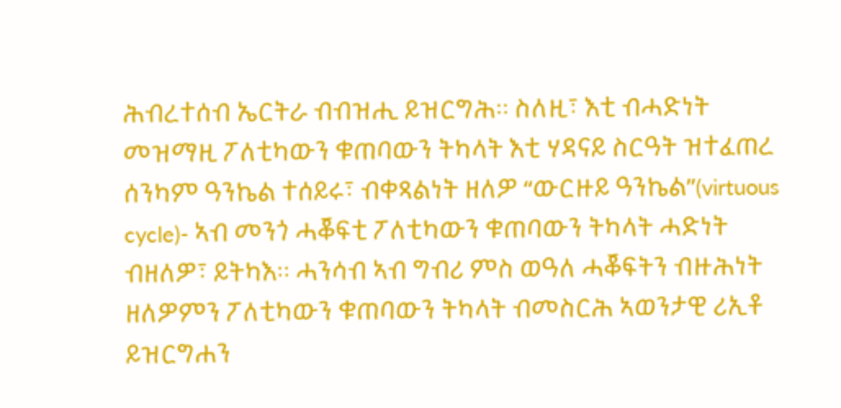ሕብረተሰብ ኤርትራ ብብዝሒ ይዝርግሕ። ስለዚ፣ እቲ ብሓድነት መዝማዚ ፖለቲካውን ቁጠባውን ትካላት እቲ ሃዳናይ ስርዓት ዝተፈጠረ ሰንካም ዓንኬል ተሰይሩ፣ ብቀጻልነት ዘለዎ “ውርዙይ ዓንኬል”(virtuous cycle)- ኣብ መንጎ ሓቖፍቲ ፖለቲካውን ቁጠባውን ትካላት ሓድነት ብዘለዎ፣ ይትካእ። ሓንሳብ ኣብ ግብሪ ምስ ወዓለ ሓቖፍትን ብዙሕነት ዘለዎምን ፖለቲካውን ቁጠባውን ትካላት ብመስርሕ ኣወንታዊ ሪኢቶ ይዝርግሐን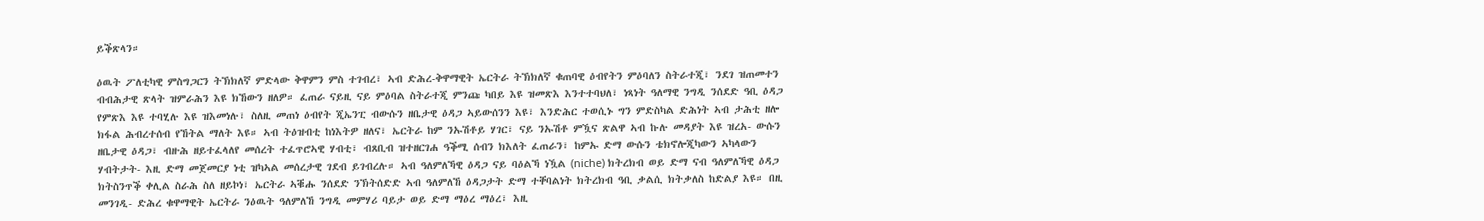ይቕጽላን።

ዕዉት ፖለቲካዊ ምስግጋርን ትኽክለኛ ምድላው ቅዋምን ምስ ተገብረ፣ ኣብ ድሕረ-ቅዋማዊት ኤርትራ ትኽክለኛ ቁጠባዊ ዕብየትን ምዕባለን ስትራተጂ፣ ንደገ ዝጠመተን ብብሕታዊ ጽላት ዝምራሕን እዩ ክኸውን ዘለዎ። ፈጠራ ናይዚ ናይ ምዕባል ስትራተጂ ምንጩ ካበይ እዩ ዝመጽእ እንተተባህለ፣ ነጻነት ዓለማዊ ንግዲ ንሰደድ ዓቢ ዕዳጋ የምጽእ እዩ ተባሂሉ እዩ ዝእመነሉ፣ ስለዚ መጠነ ዕብየት ጂኤንፒ ብውሱን ዘቤታዊ ዕዳጋ ኣይውሰንን እዩ፣ እንድሕር ተወሲኑ ግን ምድስካል ድሕነት ኣብ ታሕቲ ዘሎ ክፋል ሕብረተሰብ የኸትል ማለት እዩ። ኣብ ትዕዝብቲ ከነእትዎ ዘለና፣ ኤርትራ ከም ንኡሽቶይ ሃገር፣ ናይ ንኡሽቶ ምዃና ጽልዋ ኣብ ኩሉ መዳያት እዩ ዝረአ- ውሱን ዘቤታዊ ዕዳጋ፣ ብዙሕ ዘይተፈላለየ መሰረት ተፈጥሮኣዊ ሃብቲ፣ ብጸቢብ ዝተዘርገሐ ዓቕሚ ሰብን ክእለት ፈጠራን፣ ከምኡ ድማ ውሱን ቴክኖሎጂካውን ኣካላውን ሃብትታት- እዚ ድማ መጀመርያ ነቲ ዝካኣል መሰረታዊ ገደብ ይገብረሉ። ኣብ ዓለምለኻዊ ዕዳጋ ናይ ባዕልኻ ነዃል (niche) ክትረክብ ወይ ድማ ናብ ዓለምለኻዊ ዕዳጋ ክትስንጥቕ ቀሊል ስራሕ ስለ ዘይኮነ፣ ኤርትራ ኣቑሑ ንሰደድ ንኽትሰድድ ኣብ ዓለምለኸ ዕዳጋታት ድማ ተቐባልነት ክትረክብ ዓቢ ቃልሲ ክትቃለስ ከድልያ እዩ። በዚ መንገዲ- ድሕረ ቁዋማዊት ኤርትራ ንዕዉት ዓለምለኸ ንግዲ መምሃሪ ባይታ ወይ ድማ ማዕረ ማዕረ፣ እዚ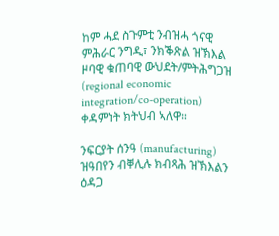ከም ሓደ ስጉምቲ ንብዝሓ ጎናዊ ምሕራር ንግዲ፣ ንክቕጽል ዝኽእል ዞባዊ ቁጠባዊ ውህደት/ምትሕግጋዝ (regional economic integration/co-operation) ቀዳምነት ክትህብ ኣለዋ።

ንፍርያት ሰንዓ (manufacturing) ዝዓበየን ብቐሊሉ ክብጻሕ ዝኽእልን ዕዳጋ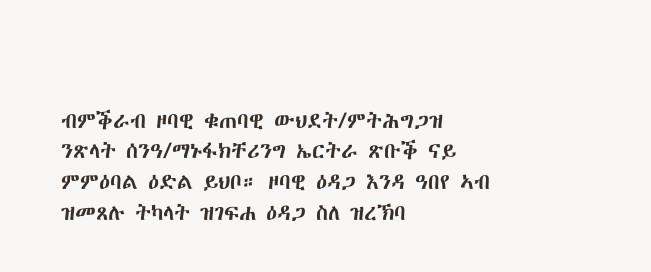ብምቕራብ ዞባዊ ቁጠባዊ ውህደት/ምትሕግጋዝ ንጽላት ሰንዓ/ማኑፋክቸሪንግ ኤርትራ ጽቡቕ ናይ ምምዕባል ዕድል ይህቦ። ዞባዊ ዕዳጋ እንዳ ዓበየ ኣብ ዝመጸሉ ትካላት ዝገፍሐ ዕዳጋ ስለ ዝረኽባ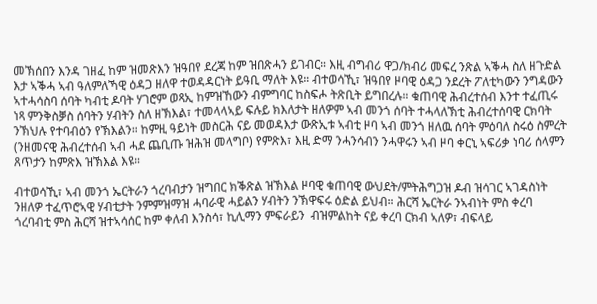መኽሰበን እንዳ ገዘፈ ከም ዝመጽእን ዝዓበየ ደረጃ ከም ዝበጽሓን ይገብር። እዚ ብግብሪ ዋጋ/ክብሪ መፍረ ንጽል ኣቕሓ ስለ ዘጉድል እታ ኣቕሓ ኣብ ዓለምለኻዊ ዕዳጋ ዘለዋ ተወዳዳርነት ይዓቢ ማለት እዩ። ብተወሳኺ፣ ዝዓበየ ዞባዊ ዕዳጋ ንደረት ፖለቲካውን ንግዳውን ኣተሓሳስባ ሰባት ካብቲ ዶባት ሃገሮም ወጻኢ ከምዝኸውን ብምግባር ከስፍሖ ትጽቢት ይግበረሉ። ቁጠባዊ ሕብረተሰብ እንተ ተፈጢሩ ነጻ ምንቅስቓስ ሰባትን ሃብትን ስለ ዘኽእል፣ ተመላላኣይ ፍሉይ ክእለታት ዘለዎም ኣብ መንጎ ሰባት ተሓላለኽቲ ሕብረተሰባዊ ርክባት ንኽህሉ የተባብዕን የኽእልን። ከምዚ ዓይነት መስርሕ ናይ መወዳእታ ውጽኢቱ ኣብቲ ዞባ ኣብ መንጎ ዘለዉ ሰባት ምዕባለ ስሩዕ ስምረት (ንዘመናዊ ሕብረተሰብ ኣብ ሓደ ጨቢጡ ዝሕዝ መላግቦ) የምጽእ፣ እዚ ድማ ንሓንሳብን ንሓዋሩን ኣብ ዞባ ቀርኒ ኣፍሪቃ ነባሪ ሰላምን ጸጥታን ከምጽእ ዝኽእል እዩ።

ብተወሳኺ፣ ኣብ መንጎ ኤርትራን ጎረባብታን ዝግበር ክቕጽል ዝኽእል ዞባዊ ቁጠባዊ ውህደት/ምትሕግጋዝ ዶብ ዝሳገር ኣገዳስነት ንዘለዎ ተፈጥሮኣዊ ሃብቲታት ንምምዝማዝ ሓባራዊ ሓይልን ሃብትን ንኽዋፍሩ ዕድል ይህብ። ሕርሻ ኤርትራ ንኣብነት ምስ ቀረባ ጎረባብቲ ምስ ሕርሻ ዝተኣሳሰር ከም ቀለብ እንስሳ፣ ኪሊማን ምፍራይን  ብዝምልከት ናይ ቀረባ ርክብ ኣለዎ፣ ብፍላይ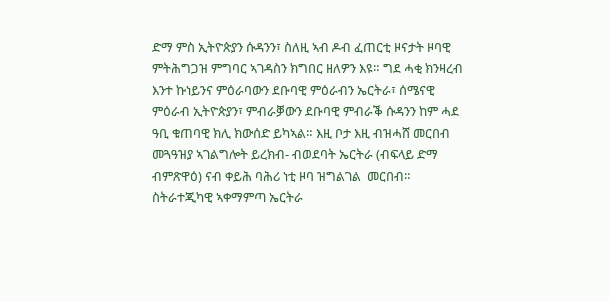ድማ ምስ ኢትዮጵያን ሱዳንን፣ ስለዚ ኣብ ዶብ ፈጠርቲ ዞናታት ዞባዊ ምትሕግጋዝ ምግባር ኣገዳስን ክግበር ዘለዎን እዩ። ግደ ሓቂ ክንዛረብ እንተ ኩነይንና ምዕራባውን ደቡባዊ ምዕራብን ኤርትራ፣ ሰሜናዊ ምዕራብ ኢትዮጵያን፣ ምብራቓውን ደቡባዊ ምብራቕ ሱዳንን ከም ሓደ ዓቢ ቁጠባዊ ክሊ ክውሰድ ይካኣል። እዚ ቦታ እዚ ብዝሓሸ መርበብ መጓዓዝያ ኣገልግሎት ይረክብ- ብወደባት ኤርትራ (ብፍላይ ድማ ብምጽዋዕ) ናብ ቀይሕ ባሕሪ ነቲ ዞባ ዝግልገል  መርበብ። ስትራተጂካዊ ኣቀማምጣ ኤርትራ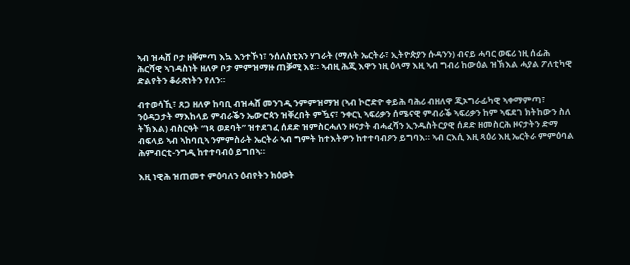ኣብ ዝሓሸ ቦታ ዘቐምጣ እኳ እንተኾነ፣ ንሰለስቲአን ሃገራት (ማለት ኤርትራ፣ ኢትዮጵያን ሱዳንን) ብናይ ሓባር ወፍሪ ነዚ ሰፊሕ ሕርሻዊ ኣገዳስነት ዘለዎ ቦታ ምምዝማዙ ጠቓሚ እዩ። ኣብዚ ሕጂ እዋን ነዚ ዕላማ እዚ ኣብ ግብሪ ከውዕል ዝኽእል ሓያል ፖለቲካዊ ድልየትን ቆራጽነትን የለን።

ብተወሳኺ፣ ጸጋ ዘለዎ ከባቢ ብዝሓሸ መንገዲ ንምምዝማዝ (ኣብ ኮሮድዮ ቀይሕ ባሕሪ ብዘለዋ ጂኦግራፊካዊ ኣቀማምጣ፣ ንዕዳጋታት ማእከላይ ምብራቕን ኤውሮጳን ዝቐረበት ምዃና፣ ንቀርኒ ኣፍሪቃን ሰሜናዊ ምብራቕ ኣፍሪቃን ከም ኣፍደገ ክትከውን ስለ ትኽእል) ብስርዓት “ነጻ ወደባት” ዝተደገፈ ሰደድ ዝምስርሓለን ዞናታት ብሓፈሻን ኢንዱስትርያዊ ሰደድ ዘመስርሕ ዞናታትን ድማ ብፍላይ ኣብ ኣከባቢኣ ንምምስራት ኤርትራ ኣብ ግምት ከተእትዎን ከተተባብዖን ይግባእ። ኣብ ርእሲ እዚ ጻዕሪ እዚ ኤርትራ ምምዕባል ሕምብርቲ-ንግዲ ከተተባብዕ ይግበኣ።

እዚ ነዊሕ ዝጠመተ ምዕባለን ዕብየትን ክዕወት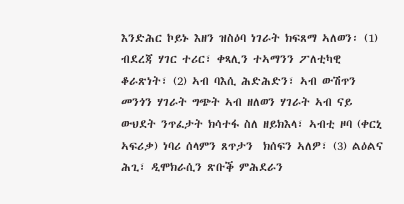እንድሕር ኮይኑ እዘን ዝስዕባ ነገራት ክፍጸማ ኣለወን፡ (1) ብደረጃ ሃገር ተሪር፣ ቀጻሊን ተኣማንን ፖለቲካዊ ቆራጽነት፣ (2) ኣብ ባእሲ ሕድሕድን፣ ኣብ ውሽጥን መንጎን ሃገራት ግጭት ኣብ ዘለወን ሃገራት ኣብ ናይ ውህደት ንጥፈታት ክሳተፋ ስለ ዘይክእላ፣ ኣብቲ ዞባ (ቀርኒ ኣፍሪቃ) ነባሪ ሰላምን ጸጥታን  ክሰፍን ኣለዎ፣ (3) ልዕልና ሕጊ፣ ዲሞክራሲን ጽቡቕ ምሕደራን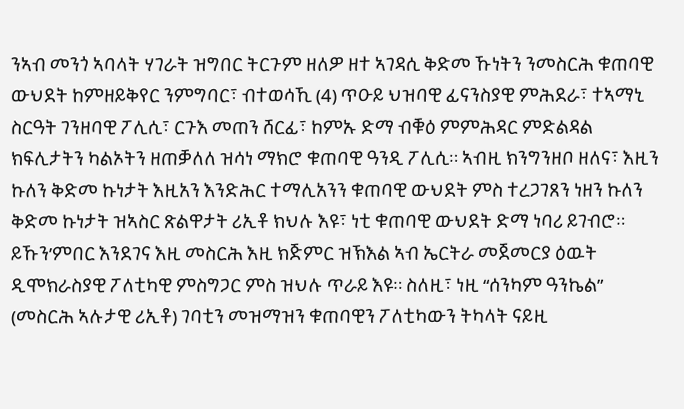ንኣብ መንጎ ኣባላት ሃገራት ዝግበር ትርጉም ዘለዎ ዘተ ኣገዳሲ ቅድመ ኹነትን ንመስርሕ ቁጠባዊ ውህደት ከምዘይቅየር ንምግባር፣ ብተወሳኺ (4) ጥዑይ ህዝባዊ ፊናንስያዊ ምሕደራ፣ ተኣማኒ ስርዓት ገንዘባዊ ፖሊሲ፣ ርጉእ መጠን ሸርፊ፣ ከምኡ ድማ ብቑዕ ምምሕዳር ምድልዳል ክፍሊታትን ካልኦትን ዘጠቓለለ ዝሳነ ማክሮ ቁጠባዊ ዓንዲ ፖሊሲ። ኣብዚ ክንግንዘቦ ዘለና፣ እዚን ኩለን ቅድመ ኩነታት እዚአን እንድሕር ተማሊአንን ቁጠባዊ ውህደት ምስ ተረጋገጸን ነዘን ኩለን ቅድመ ኩነታት ዝኣስር ጽልዋታት ሪኢቶ ክህሉ እዩ፣ ነቲ ቁጠባዊ ውህደት ድማ ነባሪ ይገብሮ። ይኹን’ምበር እንደገና እዚ መስርሕ እዚ ክጅምር ዝኽእል ኣብ ኤርትራ መጀመርያ ዕዉት ዲሞክራስያዊ ፖለቲካዊ ምስግጋር ምስ ዝህሉ ጥራይ እዩ። ስለዚ፣ ነዚ “ሰንካም ዓንኬል” (መስርሕ ኣሉታዊ ሪኢቶ) ገባቲን መዝማዝን ቁጠባዊን ፖለቲካውን ትካላት ናይዚ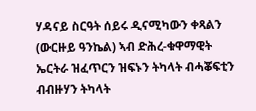ሃዳናይ ስርዓት ሰይሩ ዲናሚካውን ቀጻልን (ውርዙይ ዓንኬል) ኣብ ድሕረ-ቁዋማዊት ኤርትራ ዝፈጥርን ዝፍኑን ትካላት ብሓቖፍቲን ብብዙሃን ትካላት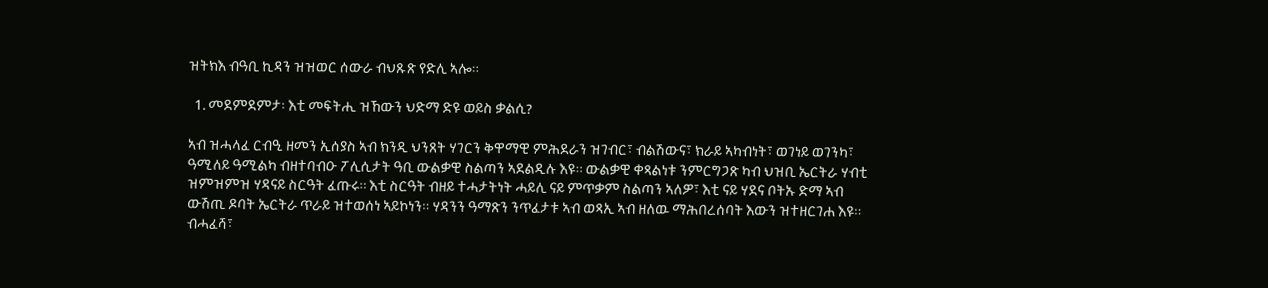ዝትክእ ብዓቢ ኪዳን ዝዝወር ሰውራ ብህጹጽ የድሊ ኣሎ።

  1. መደምደምታ፡ እቲ መፍትሒ ዝኸውን ህድማ ድዩ ወይስ ቃልሲ?

ኣብ ዝሓላፈ ርብዒ ዘመን ኢሰያስ ኣብ ክንዲ ህንጸት ሃገርን ቅዋማዊ ምሕደራን ዝገብር፣ ብልሽውና፣ ክራይ ኣካብነት፣ ወገነይ ወገንካ፣ ዓሚለይ ዓሚልካ ብዘተባብዑ ፖሊሲታት ዓቢ ውልቃዊ ስልጣን ኣደልዲሉ እዩ። ውልቃዊ ቀጻልነቱ ንምርግጋጽ ካብ ህዝቢ ኤርትራ ሃብቲ ዝምዝምዝ ሃዳናይ ስርዓት ፈጡሩ። እቲ ስርዓት ብዘይ ተሓታትነት ሓይሊ ናይ ምጥቃም ስልጣን ኣለዎ፣ እቲ ናይ ሃደና ቦትኡ ድማ ኣብ ውሽጢ ዶባት ኤርትራ ጥራይ ዝተወሰነ ኣይኮነን። ሃዳንን ዓማጽን ንጥፈታቱ ኣብ ወጻኢ ኣብ ዘለዉ ማሕበረሰባት እውን ዝተዘርገሐ እዩ። ብሓፈሻ፣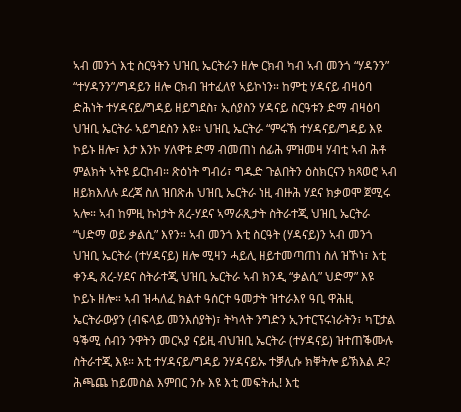ኣብ መንጎ እቲ ስርዓትን ህዝቢ ኤርትራን ዘሎ ርክብ ካብ ኣብ መንጎ “ሃዳንን” “ተሃዳንን”/ግዳይን ዘሎ ርክብ ዝተፈለየ ኣይኮነን። ከምቲ ሃዳናይ ብዛዕባ ድሕነት ተሃዳናይ/ግዳይ ዘይግደስ፣ ኢሰያስን ሃዳናይ ስርዓቱን ድማ ብዛዕባ ህዝቢ ኤርትራ ኣይግደስን እዩ። ህዝቢ ኤርትራ “ምሩኽ ተሃዳናይ/ግዳይ እዩ ኮይኑ ዘሎ፣ እታ እንኮ ሃለዋቱ ድማ ብመጠነ ሰፊሕ ምዝመዛ ሃብቲ ኣብ ሕቶ ምልክት ኣትዩ ይርከብ። ጽዕነት ግብሪ፣ ግዱድ ጉልበትን ዕስክርናን ክጻወሮ ኣብ ዘይክእለሉ ደረጃ ስለ ዝበጽሐ ህዝቢ ኤርትራ ነዚ ብዙሕ ሃደና ክቃወሞ ጀሚሩ ኣሎ። ኣብ ከምዚ ኩነታት ጸረ-ሃደና ኣማራጺታት ስትራተጂ ህዝቢ ኤርትራ “ህድማ ወይ ቃልሲ” እየን። ኣብ መንጎ እቲ ስርዓት (ሃዳናይ)ን ኣብ መንጎ ህዝቢ ኤርትራ (ተሃዳናይ) ዘሎ ሚዛን ሓይሊ ዘይተመጣጠነ ስለ ዝኾነ፣ እቲ ቀንዲ ጸረ-ሃደና ስትራተጂ ህዝቢ ኤርትራ ኣብ ክንዲ “ቃልሲ” ህድማ” እዩ ኮይኑ ዘሎ። ኣብ ዝሓለፈ ክልተ ዓሰርተ ዓመታት ዝተራእየ ዓቢ ዋሕዚ ኤርትራውያን (ብፍላይ መንእሰያት)፣ ትካላት ንግድን ኢንተርፕሩነራትን፣ ካፒታል ዓቕሚ ሰብን ንዋትን መርኣያ ናይዚ ብህዝቢ ኤርትራ (ተሃዳናይ) ዝተጠቕሙሉ ስትራተጂ እዩ። እቲ ተሃዳናይ/ግዳይ ንሃዳናይኡ ተቓሊሱ ክቐትሎ ይኽእል ዶ?  ሕጫጨ ከይመስል እምበር ንሱ እዩ እቲ መፍትሒ! እቲ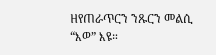ዘየጠራጥርን ንጹርን መልሲ “እወ” እዩ።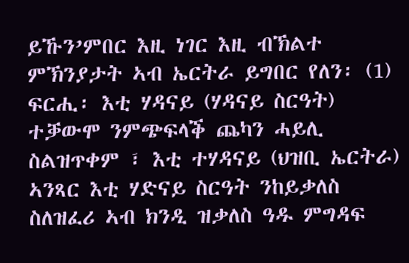ይኹን’ምበር እዚ ነገር እዚ ብኽልተ ምኽንያታት ኣብ ኤርትራ ይግበር የለን፡ (1) ፍርሒ፡ እቲ ሃዳናይ (ሃዳናይ ስርዓት) ተቓውሞ ንምጭፍላቕ ጨካን ሓይሊ ስልዝጥቀም ፣ እቲ ተሃዳናይ (ህዝቢ ኤርትራ) ኣንጻር እቲ ሃድናይ ስርዓት ንከይቃለስ ስለዝፈሪ ኣብ ክንዲ ዝቃለስ ዓዱ ምግዳፍ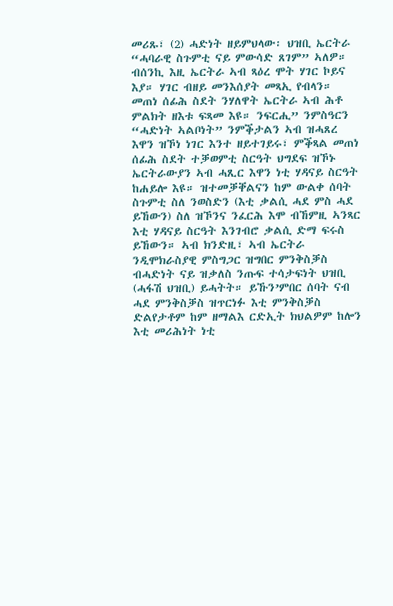መሪጹ፣ (2) ሓድነት ዘይምህላው፡ ህዝቢ ኤርትራ “ሓባራዊ ስጉምቲ ናይ ምውሳድ ጸገም” ኣለዎ። ብሰንኪ እዚ ኤርትራ ኣብ ጻዕረ ሞት ሃገር ኮይና እያ። ሃገር ብዘይ መንእሰያት መጻኢ የብላን። መጠነ ሰፊሕ ስደት ንሃለዋት ኤርትራ ኣብ ሕቶ ምልክት ዘእቱ ፍጻመ እዩ። ንፍርሒ” ንምስዓርን “ሓድነት ኣልቦነት” ንምቕታልን ኣብ ዝሓጸረ እዋን ዝኾነ ነገር እንተ ዘይተገይሩ፣ ምቕጻል መጠነ ሰፊሕ ስደት ተቓወምቲ ስርዓት ህግደፍ ዝኾኑ ኤርትራውያን ኣብ ሓጺር እዋን ነቲ ሃዳናይ ስርዓት ከሐይሎ እዩ። ዝተመቓቐልናን ከም ውልቀ ሰባት ስጉምቲ ስለ ንወስድን (እቲ ቃልሲ ሓደ ምስ ሓደ ይኸውን) ስለ ዝኾንና ንፈርሕ እሞ ብኸምዚ ኣንጻር እቲ ሃዳናይ ስርዓት እንገብሮ ቃልሲ ድማ ፍሩስ ይኸውን። ኣብ ክንድዚ፣ ኣብ ኤርትራ ንዲሞክራስያዊ ምስግጋር ዝግበር ምንቅስቓስ ብሓድነት ናይ ዝቃለስ ንጡፍ ተሳታፍነት ህዝቢ (ሓፋሽ ህዝቢ) ይሓትት። ይኹን’ምበር ሰባት ናብ ሓደ ምንቅስቓስ ዝጥርነፉ እቲ ምንቅስቓስ ድልየታቶም ከም ዘማልእ ርድኢት ክህልዎም ከሎን እቲ መሪሕነት ነቲ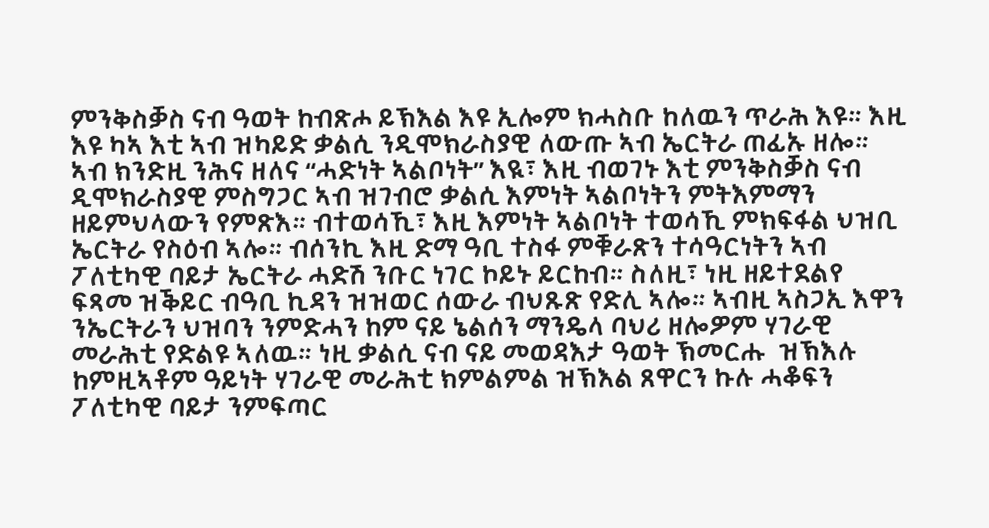ምንቅስቓስ ናብ ዓወት ከብጽሖ ይኽእል እዩ ኢሎም ክሓስቡ ከለዉን ጥራሕ እዩ። እዚ እዩ ካኣ እቲ ኣብ ዝካይድ ቃልሲ ንዲሞክራስያዊ ለውጡ ኣብ ኤርትራ ጠፊኡ ዘሎ። ኣብ ክንድዚ ንሕና ዘለና “ሓድነት ኣልቦነት” እዪ፣ እዚ ብወገኑ እቲ ምንቅስቓስ ናብ ዲሞክራስያዊ ምስግጋር ኣብ ዝገብሮ ቃልሲ እምነት ኣልቦነትን ምትእምማን ዘይምህላውን የምጽእ። ብተወሳኺ፣ እዚ እምነት ኣልቦነት ተወሳኺ ምክፍፋል ህዝቢ ኤርትራ የስዕብ ኣሎ። ብሰንኪ እዚ ድማ ዓቢ ተስፋ ምቑራጽን ተሳዓርነትን ኣብ ፖለቲካዊ ባይታ ኤርትራ ሓድሽ ንቡር ነገር ኮይኑ ይርከብ። ስለዚ፣ ነዚ ዘይተደልየ ፍጻመ ዝቕይር ብዓቢ ኪዳን ዝዝወር ሰውራ ብህጹጽ የድሊ ኣሎ። ኣብዚ ኣስጋኢ እዋን ንኤርትራን ህዝባን ንምድሓን ከም ናይ ኔልሰን ማንዴላ ባህሪ ዘሎዎም ሃገራዊ መራሕቲ የድልዩ ኣለዉ። ነዚ ቃልሲ ናብ ናይ መወዳእታ ዓወት ኽመርሑ  ዝኽእሉ ከምዚኣቶም ዓይነት ሃገራዊ መራሕቲ ክምልምል ዝኽእል ጸዋርን ኩሉ ሓቆፍን ፖለቲካዊ ባይታ ንምፍጣር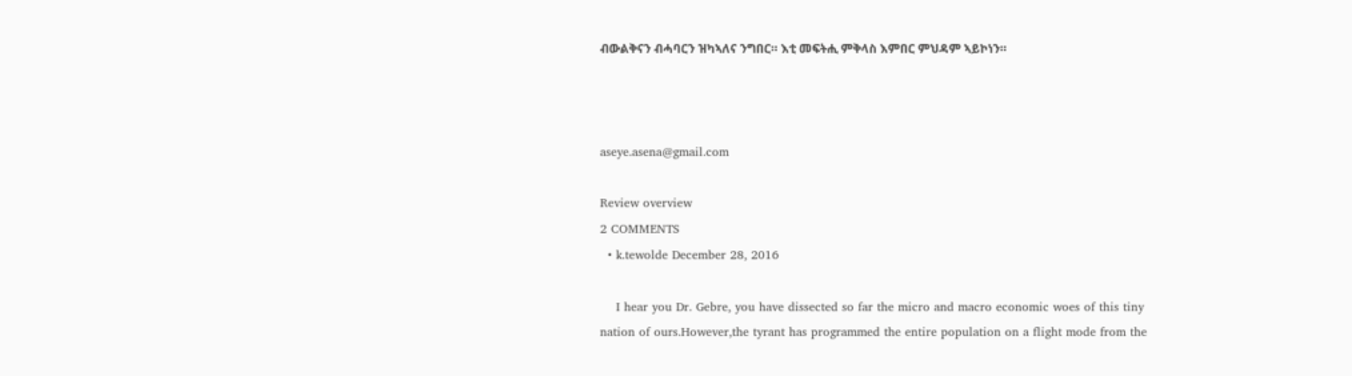ብውልቅናን ብሓባርን ዝካኣለና ንግበር። እቲ መፍትሒ ምቅላስ እምበር ምህዳም ኣይኮነን።



aseye.asena@gmail.com

Review overview
2 COMMENTS
  • k.tewolde December 28, 2016

    I hear you Dr. Gebre, you have dissected so far the micro and macro economic woes of this tiny nation of ours.However,the tyrant has programmed the entire population on a flight mode from the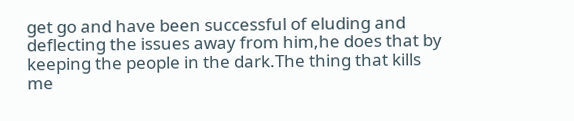get go and have been successful of eluding and deflecting the issues away from him,he does that by keeping the people in the dark.The thing that kills me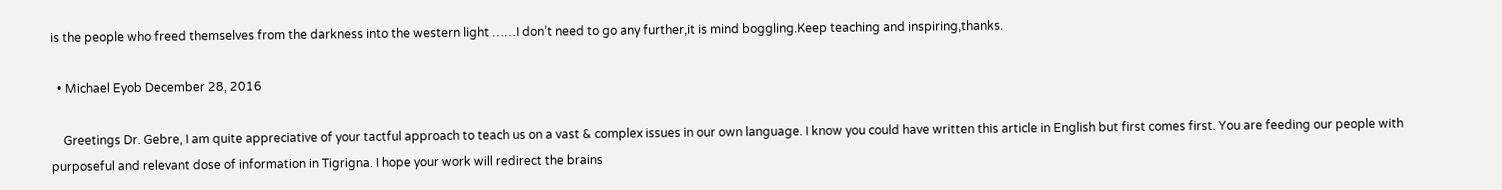is the people who freed themselves from the darkness into the western light ……I don’t need to go any further,it is mind boggling.Keep teaching and inspiring,thanks.

  • Michael Eyob December 28, 2016

    Greetings Dr. Gebre, I am quite appreciative of your tactful approach to teach us on a vast & complex issues in our own language. I know you could have written this article in English but first comes first. You are feeding our people with purposeful and relevant dose of information in Tigrigna. I hope your work will redirect the brains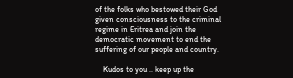of the folks who bestowed their God given consciousness to the criminal regime in Eritrea and join the democratic movement to end the suffering of our people and country.

    Kudos to you .. keep up the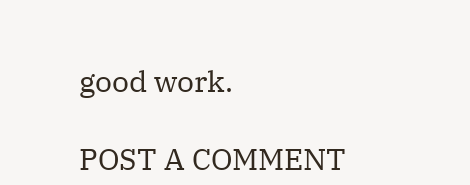good work.

POST A COMMENT